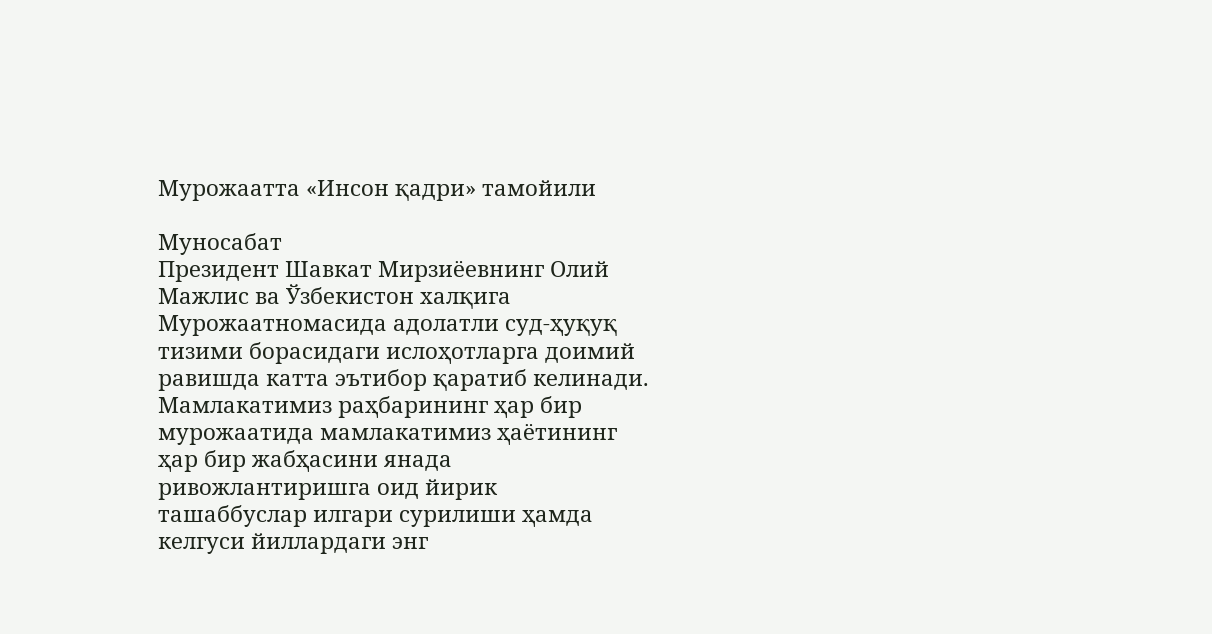Мурожаатта «Инсон қадри» тамойили

Муносабат
Президент Шавкат Мирзиёевнинг Олий Мажлис ва Ўзбекистон халқига Мурожаатномасида адолатли суд-ҳуқуқ тизими борасидаги ислоҳотларга доимий равишда катта эътибор қаратиб келинади. Мамлакатимиз раҳбарининг ҳар бир мурожаатида мамлакатимиз ҳаётининг ҳар бир жабҳасини янада ривожлантиришга оид йирик ташаббуслар илгари сурилиши ҳамда келгуси йиллардаги энг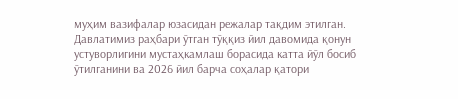муҳим вазифалар юзасидан режалар тақдим этилган.
Давлатимиз раҳбари ўтган тўққиз йил давомида қонун устуворлигини мустаҳкамлаш борасида катта йўл босиб ўтилганини ва 2026 йил барча соҳалар қатори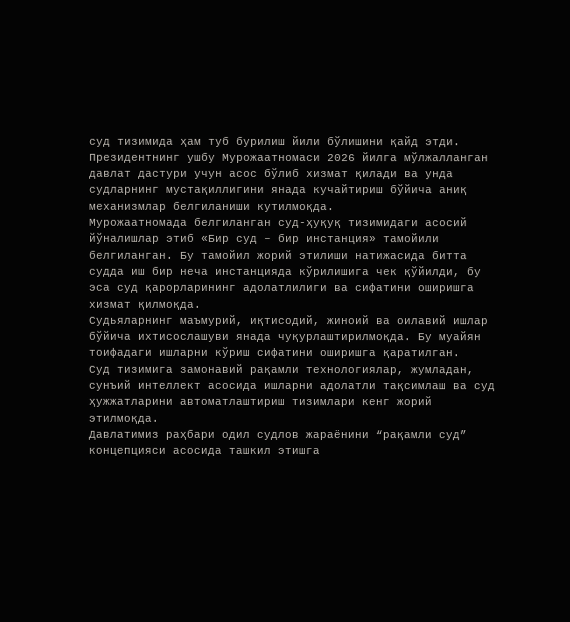суд тизимида ҳам туб бурилиш йили бўлишини қайд этди.
Президентнинг ушбу Мурожаатномаси 2026 йилга мўлжалланган давлат дастури учун асос бўлиб хизмат қилади ва унда судларнинг мустақиллигини янада кучайтириш бўйича аниқ механизмлар белгиланиши кутилмоқда.
Мурожаатномада белгиланган суд-ҳуқуқ тизимидаги асосий йўналишлар этиб «Бир суд – бир инстанция» тамойили белгиланган. Бу тамойил жорий этилиши натижасида битта судда иш бир неча инстанцияда кўрилишига чек қўйилди, бу эса суд қарорларининг адолатлилиги ва сифатини оширишга хизмат қилмоқда.
Судьяларнинг маъмурий, иқтисодий, жиноий ва оилавий ишлар бўйича ихтисослашуви янада чуқурлаштирилмоқда. Бу муайян тоифадаги ишларни кўриш сифатини оширишга қаратилган.
Суд тизимига замонавий рақамли технологиялар, жумладан, сунъий интеллект асосида ишларни адолатли тақсимлаш ва суд ҳужжатларини автоматлаштириш тизимлари кенг жорий этилмоқда.
Давлатимиз раҳбари одил судлов жараёнини “рақамли суд” концепцияси асосида ташкил этишга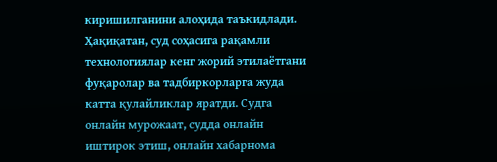киришилганини алоҳида таъкидлади. Ҳақиқатан, суд соҳасига рақамли технологиялар кенг жорий этилаётгани фуқаролар ва тадбиркорларга жуда катта қулайликлар яратди. Судга онлайн мурожаат, судда онлайн иштирок этиш, онлайн хабарнома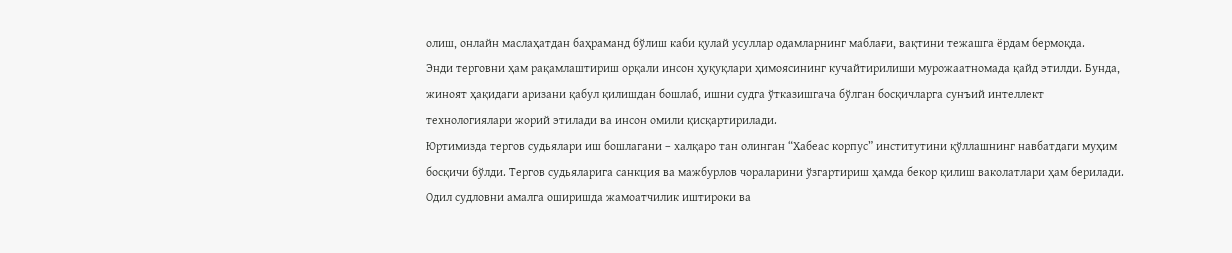олиш, онлайн маслаҳатдан баҳраманд бўлиш каби қулай усуллар одамларнинг маблағи, вақтини тежашга ёрдам бермоқда.
Энди терговни ҳам рақамлаштириш орқали инсон ҳуқуқлари ҳимоясининг кучайтирилиши мурожаатномада қайд этилди. Бунда, жиноят ҳақидаги аризани қабул қилишдан бошлаб, ишни судга ўтказишгача бўлган босқичларга сунъий интеллект технологиялари жорий этилади ва инсон омили қисқартирилади.
Юртимизда тергов судьялари иш бошлагани – халқаро тан олинган “Хабеас корпус” институтини қўллашнинг навбатдаги муҳим босқичи бўлди. Тергов судьяларига санкция ва мажбурлов чораларини ўзгартириш ҳамда бекор қилиш ваколатлари ҳам берилади. Одил судловни амалга оширишда жамоатчилик иштироки ва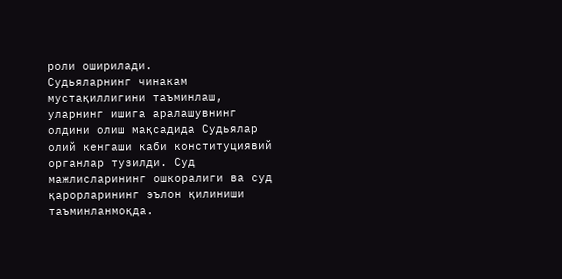роли оширилади.
Судьяларнинг чинакам мустақиллигини таъминлаш, уларнинг ишига аралашувнинг олдини олиш мақсадида Судьялар олий кенгаши каби конституциявий органлар тузилди. Суд мажлисларининг ошкоралиги ва суд қарорларининг эълон қилиниши таъминланмоқда.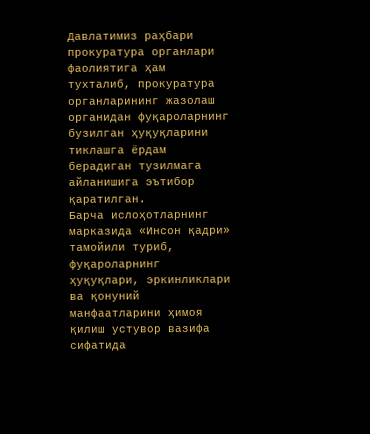Давлатимиз раҳбари прокуратура органлари фаолиятига ҳам тухталиб, прокуратура органларининг жазолаш органидан фуқароларнинг бузилган ҳуқуқларини тиклашга ёрдам берадиган тузилмага айланишига эътибор қаратилган.
Барча ислоҳотларнинг марказида «Инсон қадри» тамойили туриб, фуқароларнинг ҳуқуқлари, эркинликлари ва қонуний манфаатларини ҳимоя қилиш устувор вазифа сифатида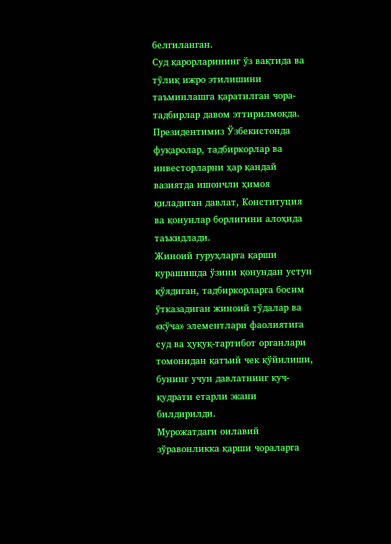белгиланган.
Суд қарорларининг ўз вақтида ва тўлиқ ижро этилишини таъминлашга қаратилган чора-тадбирлар давом эттирилмоқда.
Президентимиз Ўзбекистонда фуқаролар, тадбиркорлар ва инвесторларни ҳар қандай вазиятда ишончли ҳимоя қиладиган давлат, Конституция ва қонунлар борлигини алоҳида таъкидлади.
Жиноий гуруҳларга қарши курашишда ўзини қонундан устун қўядиган, тадбиркорларга босим ўтказадиган жиноий тўдалар ва «кўча» элементлари фаолиятига суд ва ҳуқуқ-тартибот органлари томонидан қатъий чек қўйилиши, бунинг учун давлатнинг куч-қудрати етарли экани билдирилди.
Мурожатдаги оилавий зўравонликка қарши чораларга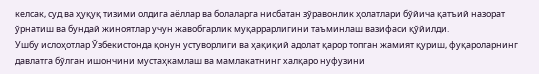келсак, суд ва ҳуқуқ тизими олдига аёллар ва болаларга нисбатан зўравонлик ҳолатлари бўйича қатъий назорат ўрнатиш ва бундай жиноятлар учун жавобгарлик муқаррарлигини таъминлаш вазифаси қўйилди.
Ушбу ислоҳотлар Ўзбекистонда қонун устуворлиги ва ҳақиқий адолат қарор топган жамият қуриш, фуқароларнинг давлатга бўлган ишончини мустаҳкамлаш ва мамлакатнинг халқаро нуфузини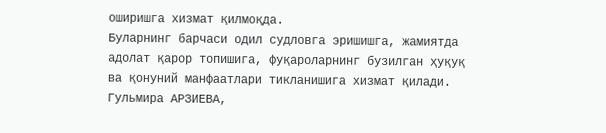оширишга хизмат қилмоқда.
Буларнинг барчаси одил судловга эришишга, жамиятда адолат қарор топишига, фуқароларнинг бузилган ҳуқуқ ва қонуний манфаатлари тикланишига хизмат қилади.
Гульмира АРЗИЕВА,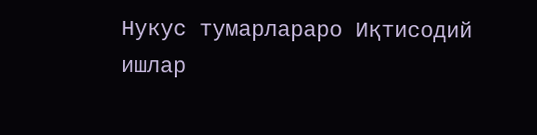Нукус тумарлараро Иқтисодий
ишлар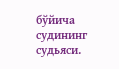бўйича судининг судьяси.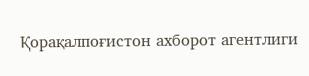Қорақалпоғистон ахборот агентлиги